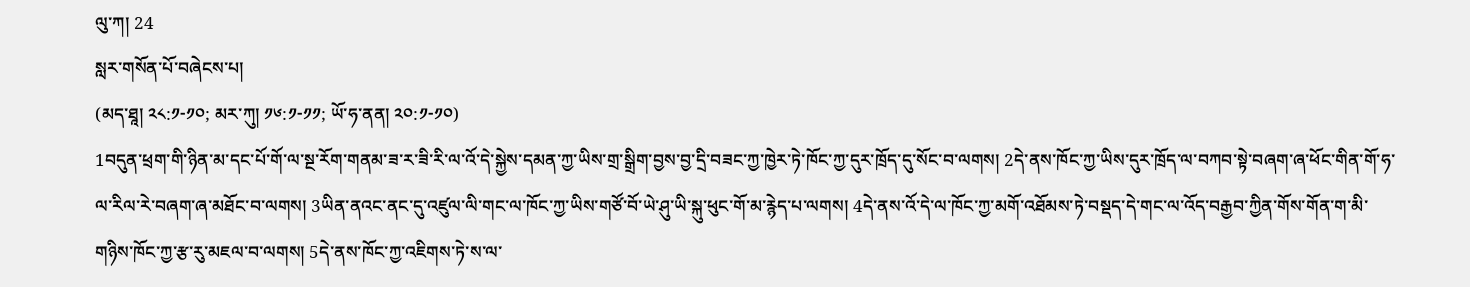ལུ་ཀ། 24
སླར་གསོན་པོ་བཞེངས་པ།
(མད་ཐཱ། ༢༨:༡-༡༠; མར་ཀུ། ༡༦:༡-༡༡; ཡོ་ཧ་ནན། ༢༠:༡-༡༠)
1བདུན་ཕྲག་གི་ཉིན་མ་དང་པོ་གོ་ལ་སྔ་རོག་གནམ་ཟ་ར་ཟི་རི་ལ་འོ་དེ་སྐྱེས་དམན་ཀྱ་ཡིས་གྲ་སྒྲིག་བྱས་བྱ་དྲི་བཟང་ཀྱ་ཁྱེར་ཏེ་ཁོང་ཀྱ་དུར་ཁྲོད་དུ་སོང་བ་ལགས། 2དེ་ནས་ཁོང་ཀྱ་ཡིས་དུར་ཁྲོད་ལ་བཀབ་སྟེ་བཞག་ཞ་ཕོང་གིན་གོ་ཧ་ལ་རིལ་རེ་བཞག་ཞ་མཐོང་བ་ལགས། 3ཡིན་ནའང་ནང་དུ་འཛུལ་ལི་གང་ལ་ཁོང་ཀྱ་ཡིས་གཙོ་བོ་ཡེ་ཤུ་ཡི་སྐུ་ཕུང་གོ་མ་རྙེད་པ་ལགས། 4དེ་ནས་འོ་དེ་ལ་ཁོང་ཀྱ་མགོ་འཐོམས་ཏེ་བསྡད་དེ་གང་ལ་འོད་བརྒྱབ་ཀྱིན་གོས་གོན་ག་མི་གཉིས་ཁོང་ཀྱ་རྩ་རུ་མཇལ་བ་ལགས། 5དེ་ནས་ཁོང་ཀྱ་འཇིགས་ཏེ་ས་ལ་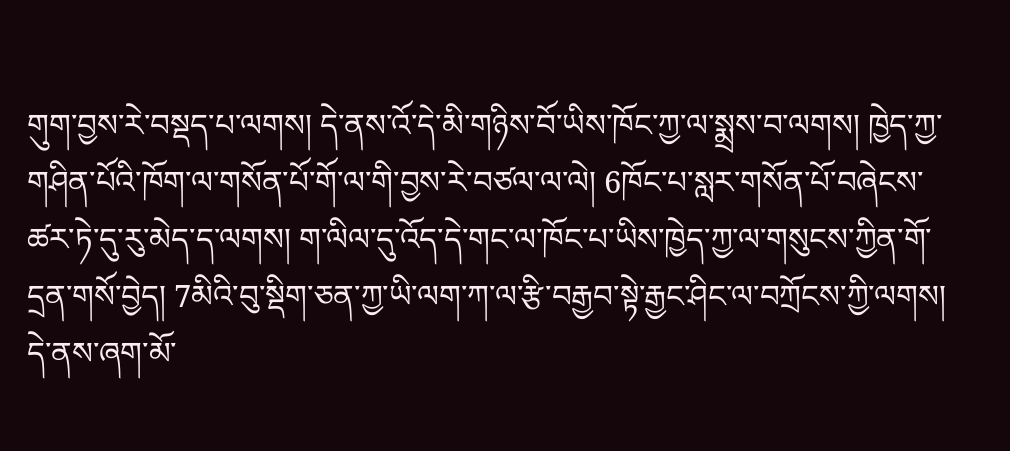གུག་བྱས་རེ་བསྡད་པ་ལགས། དེ་ནས་འོ་དེ་མི་གཉིས་བོ་ཡིས་ཁོང་ཀྱ་ལ་སྨྲས་བ་ལགས། ཁྱེད་ཀྱ་གཤིན་པོའི་ཁོག་ལ་གསོན་པོ་གོ་ལ་གི་བྱས་རེ་བཙལ་ལ་ལེ། 6ཁོང་པ་སླར་གསོན་པོ་བཞེངས་ཚར་ཏེ་དུ་རུ་མེད་ད་ལགས། ག་ལིལ་དུ་འོད་དེ་གང་ལ་ཁོང་པ་ཡིས་ཁྱེད་ཀྱ་ལ་གསུངས་ཀྱིན་གོ་དྲན་གསོ་བྱེད། 7མིའི་བུ་སྡིག་ཅན་ཀྱ་ཡི་ལག་ཀ་ལ་རྩི་བརྒྱབ་སྟེ་རྒྱང་ཤིང་ལ་བཀྲོངས་ཀྱི་ལགས། དེ་ནས་ཞག་མོ་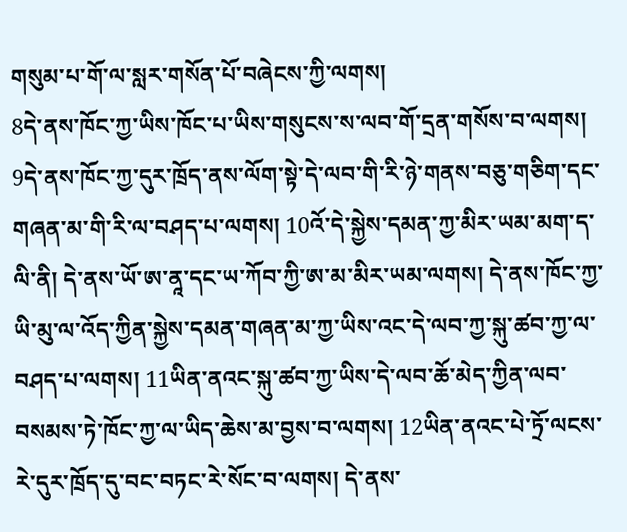གསུམ་པ་གོ་ལ་སླར་གསོན་པོ་བཞེངས་ཀྱི་ལགས།
8དེ་ནས་ཁོང་ཀྱ་ཡིས་ཁོང་པ་ཡིས་གསུངས་ས་ལབ་གོ་དྲན་གསོས་བ་ལགས། 9དེ་ནས་ཁོང་ཀྱ་དུར་ཁྲོད་ནས་ལོག་སྟེ་དེ་ལབ་གི་རི་ཉེ་གནས་བཅུ་གཅིག་དང་གཞན་མ་གི་རི་ལ་བཤད་པ་ལགས། 10འོ་དེ་སྐྱེས་དམན་ཀྱ་མིར་ཡམ་མག་ད་ལི་ནི། དེ་ནས་ཡོ་ཨ་ནཱ་དང་ཡ་ཀོབ་ཀྱི་ཨ་མ་མིར་ཡམ་ལགས། དེ་ནས་ཁོང་ཀྱ་ཡི་མུ་ལ་འོད་ཀྱིན་སྐྱེས་དམན་གཞན་མ་ཀྱ་ཡིས་འང་དེ་ལབ་ཀྱ་སྐུ་ཚབ་ཀྱ་ལ་བཤད་པ་ལགས། 11ཡིན་ནའང་སྐུ་ཚབ་ཀྱ་ཡིས་དེ་ལབ་ཆོ་མེད་ཀྱིན་ལབ་བསམས་ཏེ་ཁོང་ཀྱ་ལ་ཡིད་ཆེས་མ་བྱས་བ་ལགས། 12ཡིན་ནའང་པེ་ཏྲོ་ལངས་རེ་དུར་ཁྲོད་དུ་བང་བཏང་རེ་སོང་བ་ལགས། དེ་ནས་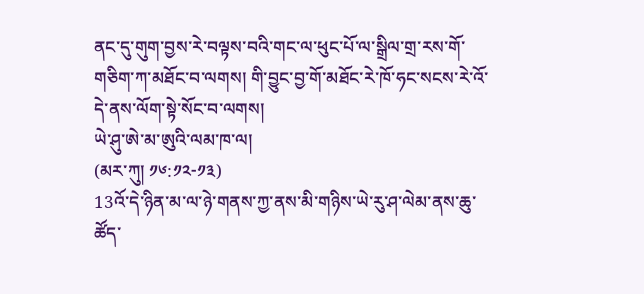ནང་དུ་གུག་བྱས་རེ་བལྟས་བའི་གང་ལ་ཕུང་པོ་ལ་སྒྲིལ་གྲ་རས་གོ་གཅིག་ཀ་མཐོང་བ་ལགས། གི་བྱུང་བྱ་གོ་མཐོང་རེ་ཁོ་ཧང་སངས་རེ་འོ་དེ་ནས་ལོག་སྟེ་སོང་བ་ལགས།
ཡེ་ཤུ་ཨེ་མ་ཨུའི་ལམ་ཁ་ལ།
(མར་ཀུ། ༡༦:༡༢-༡༣)
13འོ་དེ་ཉིན་མ་ལ་ཉེ་གནས་ཀྱ་ནས་མི་གཉིས་ཡེ་རུ་ཤ་ལེམ་ནས་ཆུ་ཚོད་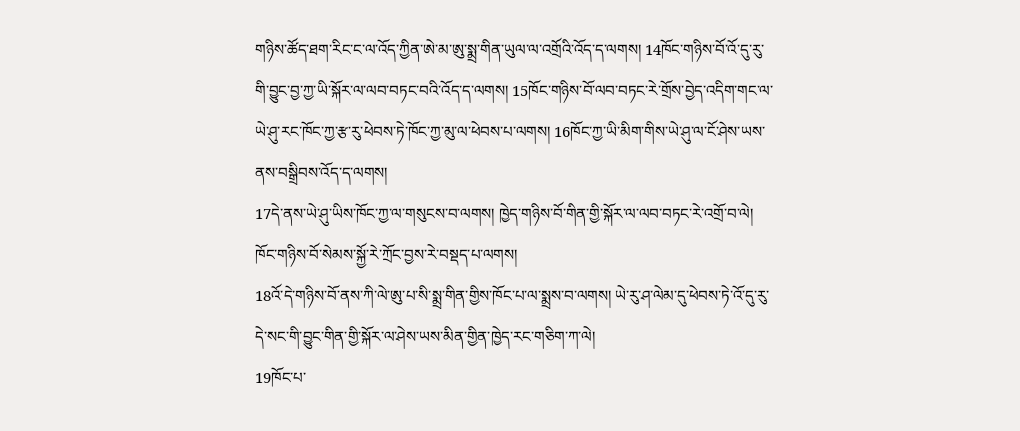གཉིས་ཚོད་ཐག་རིང་ང་ལ་འོད་ཀྱིན་ཨེ་མ་ཨུ་སྨྲ་གིན་ཡུལ་ལ་འགྲོའི་འོད་ད་ལགས། 14ཁོང་གཉིས་བོ་འོ་དུ་རུ་གི་བྱུང་བྱ་ཀྱ་ཡི་སྐོར་ལ་ལབ་བཏང་བའི་འོད་ད་ལགས། 15ཁོང་གཉིས་བོ་ལབ་བཏང་རེ་གྲོས་བྱེད་འདིག་གང་ལ་ཡེ་ཤུ་རང་ཁོང་ཀྱ་རྩ་རུ་ཕེབས་ཏེ་ཁོང་ཀྱ་མུ་ལ་ཕེབས་པ་ལགས། 16ཁོང་ཀྱ་ཡི་མིག་གིས་ཡེ་ཤུ་ལ་ངོ་ཤེས་ཡས་ནས་བསྒྲིབས་འོད་ད་ལགས།
17དེ་ནས་ཡེ་ཤུ་ཡིས་ཁོང་ཀྱ་ལ་གསུངས་བ་ལགས། ཁྱེད་གཉིས་བོ་གིན་གྱི་སྐོར་ལ་ལབ་བཏང་རེ་འགྲོ་བ་ལེ། ཁོང་གཉིས་བོ་སེམས་སྐྱོ་རེ་ཀྲོང་བྱས་རེ་བསྡད་པ་ལགས།
18འོ་དེ་གཉིས་བོ་ནས་ཀི་ལེ་ཨུ་པ་སི་སྨྲ་གིན་གྱིས་ཁོང་པ་ལ་སྨྲས་བ་ལགས། ཡེ་རུ་ཤ་ལེམ་དུ་ཕེབས་ཏེ་འོ་དུ་རུ་དེ་སང་གི་བྱུང་གིན་གྱི་སྐོར་ལ་ཤེས་ཡས་མིན་གྱིན་ཁྱེད་རང་གཅིག་ཀ་ལེ།
19ཁོང་པ་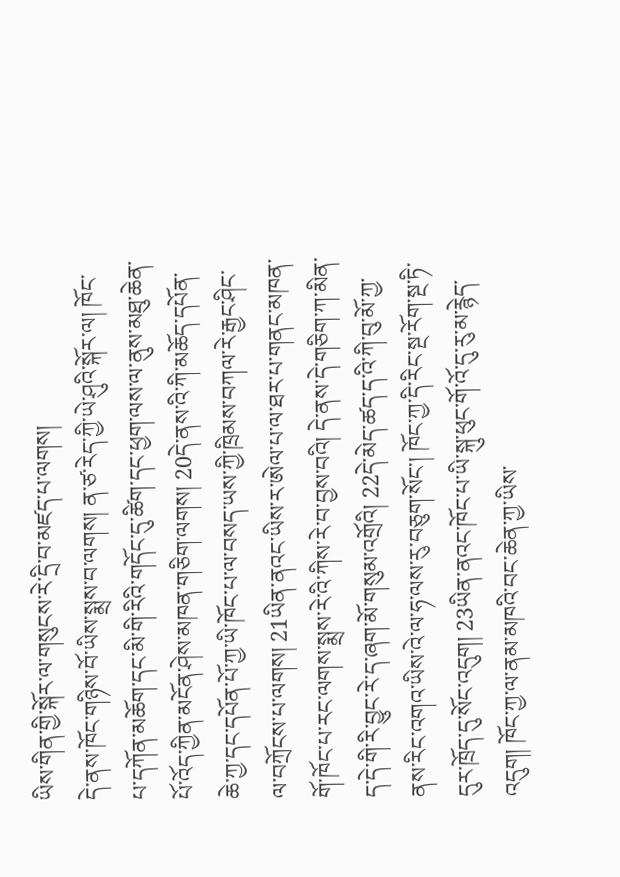ཡིས་གིན་གྱི་སྐོར་ལ་གསུངས་རེ་དྲི་བ་མཛད་པ་ལགས།
དེ་ནས་ཁོང་གཉིས་བོ་ཡིས་སྨྲས་བ་ལགས། ན་ཙ་རེད་ཀྱི་ཡེ་ཤུའི་སྐོར་ལ། ཁོང་པ་དཀོན་མཆོག་དང་མི་གི་རིའི་གདོང་དུ་ཚིག་དང་ཕྱག་ལས་ལ་ནུས་མཐུ་ཆེན་པོ་འོད་ཀྱིན་མངོན་ཤེས་མཁན་གཅིག་ལགས། 20དེ་ནས་འི་ཀི་མཆོད་དཔོན་ཆེ་ཀྱ་དང་དཔོན་པོ་ཀྱ་ཡི་ཁོང་པ་ལ་བསད་ཡས་ཀྱི་ཁྲིམས་བཀལ་རེ་རྒྱང་ཤིང་ལ་བཀྲོངས་པ་ལགས། 21ཡིན་ནའང་ཡིས་ར་ཨེལ་པ་ལ་ཐར་པ་གནང་མཁན་གོ་ཁོང་པ་རང་ལགས་སྨྲས་རེ་འི་ཀིས་རེ་བ་བྱས་བའི། དེ་ནས་དེ་གཅིག་ཀ་མིན་ད་དེ་གི་རི་བྱུང་རེ་ད་ཞག་མོ་གསུམ་འགྲོའི། 22དེ་མེད་ཚད་ད་འི་ཀི་བུ་མོ་ཀྱ་ནས་རིང་འགའ་ཡིས་འེ་ལ་ཧ་ལས་རུ་བཅུག་སོང་། ཁོང་ཀྱ་དི་རིང་སྔ་རོག་སྔ་ཏི་དུར་ཁྲོད་དུ་སོང་འདུག། 23ཡིན་ནའང་ཁོང་པ་ཡི་སྐུ་ཕུང་གོ་འོ་དུ་རུ་མ་རྙེད་འདུག། ཁོང་ཀྱ་ལ་ནམ་མཁའི་བང་ཆེན་ཀྱ་ཡིས་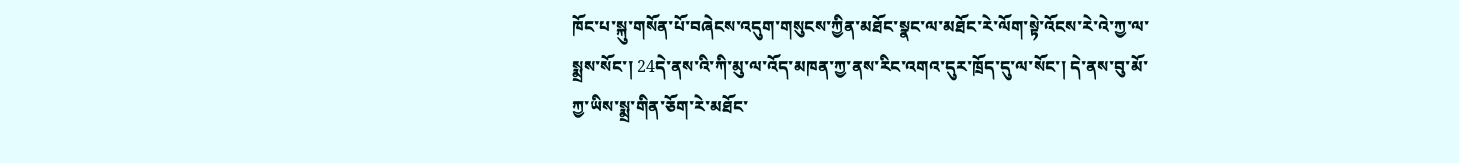ཁོང་པ་སྐུ་གསོན་པོ་བཞེངས་འདུག་གསུངས་ཀྱིན་མཐོང་སྣང་ལ་མཐོང་རེ་ལོག་སྟེ་འོངས་རེ་འེ་ཀྱ་ལ་སྨྲས་སོང་། 24དེ་ནས་འི་ཀི་མུ་ལ་འོད་མཁན་ཀྱ་ནས་རིང་འགའ་དུར་ཁྲོད་དུ་ལ་སོང་། དེ་ནས་བུ་མོ་ཀྱ་ཡིས་སྨྲ་གིན་ཅོག་རེ་མཐོང་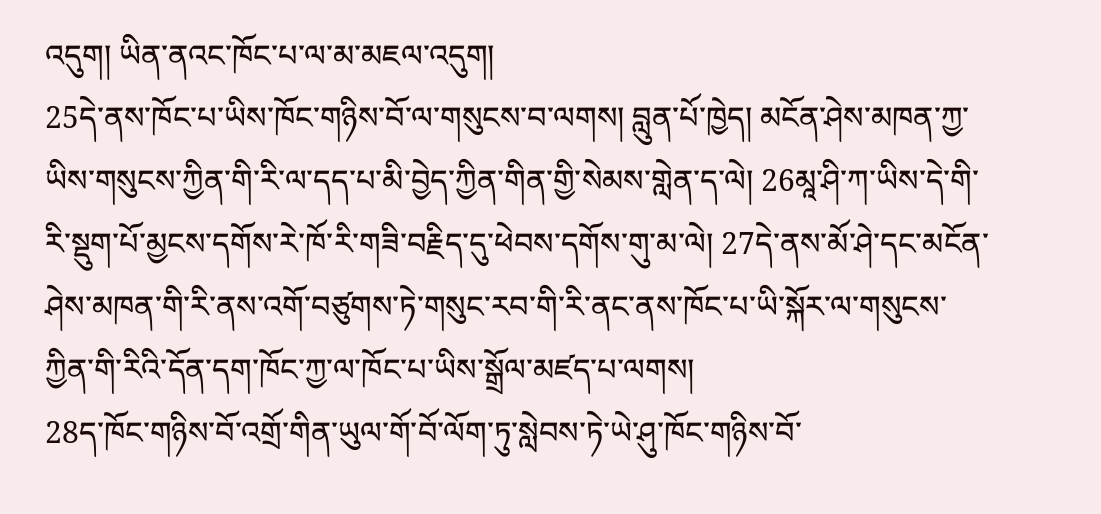འདུག། ཡིན་ནའང་ཁོང་པ་ལ་མ་མཇལ་འདུག།
25དེ་ནས་ཁོང་པ་ཡིས་ཁོང་གཉིས་བོ་ལ་གསུངས་བ་ལགས། བླུན་པོ་ཁྱེད། མངོན་ཤེས་མཁན་ཀྱ་ཡིས་གསུངས་ཀྱིན་གི་རི་ལ་དད་པ་མི་བྱེད་ཀྱིན་གིན་གྱི་སེམས་གླེན་ད་ལེ། 26མཱ་ཤི་ཀ་ཡིས་དེ་གི་རི་སྡུག་པོ་མྱངས་དགོས་རེ་ཁོ་རི་གཟི་བརྗིད་དུ་ཕེབས་དགོས་གུ་མ་ལེ། 27དེ་ནས་མོ་ཤེ་དང་མངོན་ཤེས་མཁན་གི་རི་ནས་འགོ་བཙུགས་ཏེ་གསུང་རབ་གི་རི་ནང་ནས་ཁོང་པ་ཡི་སྐོར་ལ་གསུངས་ཀྱིན་གི་རིའི་དོན་དག་ཁོང་ཀྱ་ལ་ཁོང་པ་ཡིས་སྒྲོལ་མཛད་པ་ལགས།
28ད་ཁོང་གཉིས་བོ་འགྲོ་གིན་ཡུལ་གོ་བོ་ལོག་ཏུ་སླེབས་ཏེ་ཡེ་ཤུ་ཁོང་གཉིས་བོ་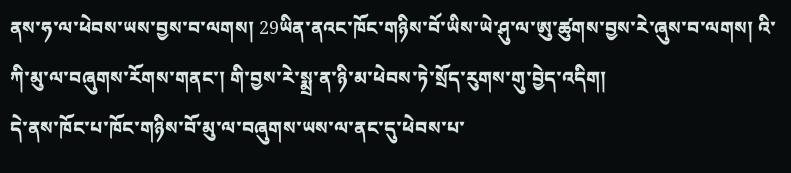ནས་ཧ་ལ་ཕེབས་ཡས་བྱས་བ་ལགས། 29ཡིན་ནའང་ཁོང་གཉིས་བོ་ཡིས་ཡེ་ཤུ་ལ་ཨུ་ཚུགས་བྱས་རེ་ཞུས་བ་ལགས། འི་ཀི་མུ་ལ་བཞུགས་རོགས་གནང་། གི་བྱས་རེ་སྨྲ་ན་ཉི་མ་ཕེབས་ཏེ་སྲོད་རུགས་གུ་བྱེད་འདིག།
དེ་ནས་ཁོང་པ་ཁོང་གཉིས་བོ་མུ་ལ་བཞུགས་ཡས་ལ་ནང་དུ་ཕེབས་པ་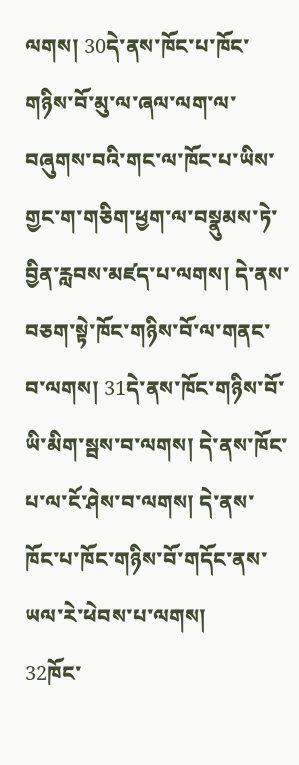ལགས། 30དེ་ནས་ཁོང་པ་ཁོང་གཉིས་བོ་མུ་ལ་ཞལ་ལག་ལ་བཞུགས་བའི་གང་ལ་ཁོང་པ་ཡིས་གྱང་ག་གཅིག་ཕྱག་ལ་བསྣུམས་ཏེ་བྱིན་རླབས་མཛད་པ་ལགས། དེ་ནས་བཅག་སྟེ་ཁོང་གཉིས་བོ་ལ་གནང་བ་ལགས། 31དེ་ནས་ཁོང་གཉིས་བོ་ཡི་མིག་སྦས་བ་ལགས། དེ་ནས་ཁོང་པ་ལ་ངོ་ཤེས་བ་ལགས། དེ་ནས་ཁོང་པ་ཁོང་གཉིས་བོ་གདོང་ནས་ཡལ་རེ་ཕེབས་པ་ལགས།
32ཁོང་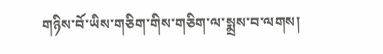གཉིས་བོ་ཡིས་གཅིག་གིས་གཅིག་ལ་སྨྲས་བ་ལགས།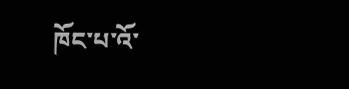ཁོང་པ་འོ་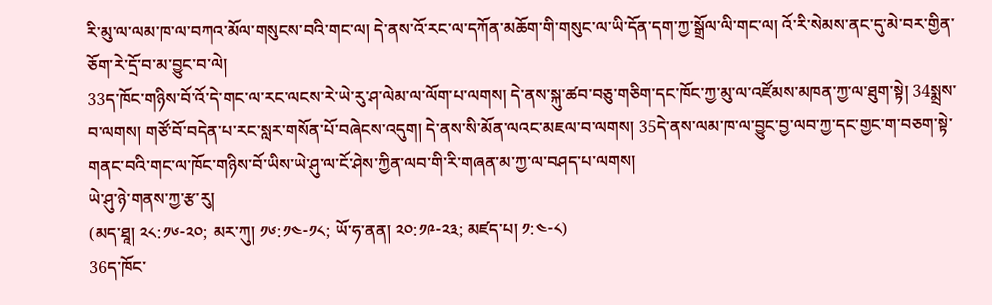རི་མུ་ལ་ལམ་ཁ་ལ་བཀའ་མོལ་གསུངས་བའི་གང་ལ། དེ་ནས་འོ་རང་ལ་དཀོན་མཆོག་གི་གསུང་ལ་ཡི་དོན་དག་ཀྱ་སྒྲོལ་ལི་གང་ལ། འོ་རི་སེམས་ནང་དུ་མེ་བར་གྱིན་ཅོག་རེ་དྲོ་བ་མ་བྱུང་བ་ལེ།
33ད་ཁོང་གཉིས་བོ་འོ་དེ་གང་ལ་རང་ལངས་རེ་ཡེ་རུ་ཤ་ལེམ་ལ་ལོག་པ་ལགས། དེ་ནས་སྐུ་ཚབ་བཅུ་གཅིག་དང་ཁོང་ཀྱ་མུ་ལ་འཛོམས་མཁན་ཀྱ་ལ་ཐུག་སྟེ། 34སྨྲས་བ་ལགས། གཙོ་བོ་བདེན་པ་རང་སླར་གསོན་པོ་བཞེངས་འདུག། དེ་ནས་སི་མོན་ལའང་མཇལ་བ་ལགས། 35དེ་ནས་ལམ་ཁ་ལ་བྱུང་བྱ་ལབ་ཀྱ་དང་གྱང་ག་བཅག་སྟེ་གནང་བའི་གང་ལ་ཁོང་གཉིས་བོ་ཡིས་ཡེ་ཤུ་ལ་ངོ་ཤེས་ཀྱིན་ལབ་གི་རི་གཞན་མ་ཀྱ་ལ་བཤད་པ་ལགས།
ཡེ་ཤུ་ཉེ་གནས་ཀྱ་རྩ་རུ།
(མད་ཐཱ། ༢༨:༡༦-༢༠; མར་ཀུ། ༡༦:༡༤-༡༨; ཡོ་ཧ་ནན། ༢༠:༡༩-༢༣; མཛད་པ། ༡:༤-༨)
36ད་ཁོང་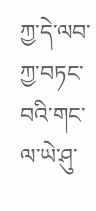ཀྱ་དེ་ལབ་ཀྱ་བཏང་བའི་གང་ལ་ཡེ་ཤུ་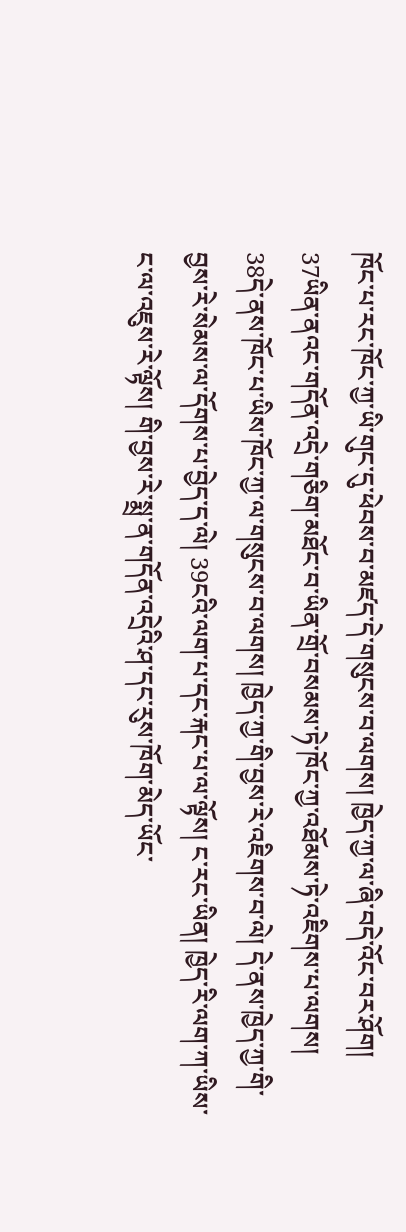ཁོང་པ་རང་ཁོང་ཀྱ་ཡི་གུང་དུ་ཕེབས་བ་མཛད་དེ་གསུངས་བ་ལགས། ཁྱེད་ཀྱ་ལ་ཞི་བདེ་འོང་བར་ཤོག། 37ཡིན་ནའང་གདོན་འདྲེ་གཅིག་མཐོང་བ་ཡིན་གྲོ་བསམས་ཏེ་ཁོང་ཀྱ་འཐོམས་ཏེ་འཇིགས་པ་ལགས།
38དེ་ནས་ཁོང་པ་ཡིས་ཁོང་ཀྱ་ལ་གསུངས་བ་ལགས། ཁྱེད་ཀྱ་གི་བྱས་རེ་འཇིགས་བ་ལེ། དེ་ནས་ཁྱེད་ཀྱ་གི་བྱས་རེ་སེམས་ལ་དོགས་པ་བྱེད་ད་ལེ། 39ངའི་ལག་པ་དང་རྐང་པ་ལ་ལྟོས། ང་རང་ཡིན། ཁྱེད་རི་ལག་ཀ་ཡིས་ང་ལ་འཇུས་རེ་ལྟོས། གི་བྱས་རེ་སྨྲ་ན་གདོན་འདྲེའི་ཤ་དང་རུས་ཁོག་མེད་ཡོང་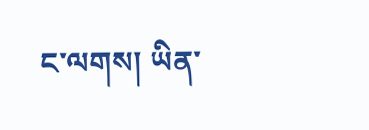ང་ལགས། ཡིན་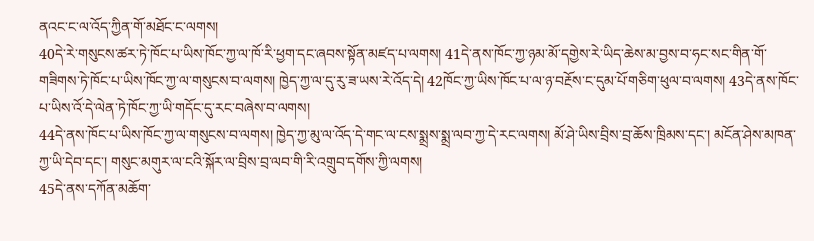ནའང་ང་ལ་འོད་ཀྱིན་གོ་མཐོང་ང་ལགས།
40དེ་རེ་གསུངས་ཚར་ཏེ་ཁོང་པ་ཡིས་ཁོང་ཀྱ་ལ་ཁོ་རི་ཕྱག་དང་ཞབས་སྟོན་མཛད་པ་ལགས། 41དེ་ནས་ཁོང་ཀྱ་ཉམ་མོ་དགྱེས་རེ་ཡིད་ཆེས་མ་བྱས་བ་ཧང་སང་གིན་གོ་གཟིགས་ཏེ་ཁོང་པ་ཡིས་ཁོང་ཀྱ་ལ་གསུངས་བ་ལགས། ཁྱེད་ཀྱ་ལ་དུ་རུ་ཟ་ཡས་རེ་འོད་དེ། 42ཁོང་ཀྱ་ཡིས་ཁོང་པ་ལ་ཉ་བརྔོས་ང་དུམ་པོ་གཅིག་ཕུལ་བ་ལགས། 43དེ་ནས་ཁོང་པ་ཡིས་འོ་དེ་ལེན་ཏེ་ཁོང་ཀྱ་ཡི་གདོང་དུ་རང་བཞེས་བ་ལགས།
44དེ་ནས་ཁོང་པ་ཡིས་ཁོང་ཀྱ་ལ་གསུངས་བ་ལགས། ཁྱེད་ཀྱ་མུ་ལ་འོད་དེ་གང་ལ་ངས་སྨྲས་སྨྲ་ལབ་ཀྱ་དེ་རང་ལགས། མོ་ཤེ་ཡིས་བྲིས་བྲ་ཆོས་ཁྲིམས་དང་། མངོན་ཤེས་མཁན་ཀྱ་ཡི་དེབ་དང་། གསུང་མགུར་ལ་ངའི་སྐོར་ལ་བྲིས་བྲ་ལབ་གི་རི་འགྲུབ་དགོས་ཀྱི་ལགས།
45དེ་ནས་དཀོན་མཆོག་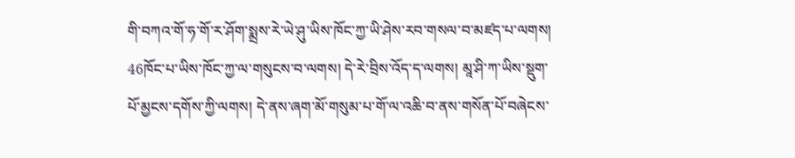གི་བཀའ་གོ་ཧ་གོ་ར་ཤོག་སྨྲས་རེ་ཡེ་ཤུ་ཡིས་ཁོང་ཀྱ་ཡི་ཤེས་རབ་གསལ་བ་མཛད་པ་ལགས།
46ཁོང་པ་ཡིས་ཁོང་ཀྱ་ལ་གསུངས་བ་ལགས། དེ་རེ་བྲིས་འོད་ད་ལགས། མཱ་ཤི་ཀ་ཡིས་སྡུག་པོ་མྱངས་དགོས་ཀྱི་ལགས། དེ་ནས་ཞག་མོ་གསུམ་པ་གོ་ལ་འཆི་བ་ནས་གསོན་པོ་བཞེངས་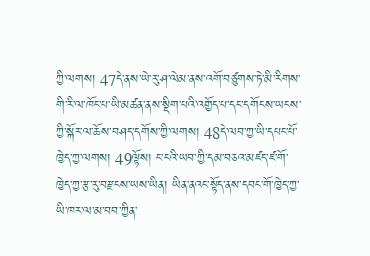ཀྱི་ལགས། 47དེ་ནས་ཡེ་རུ་ཤ་ལེམ་ནས་འགོ་བཙུགས་ཏེ་མི་རིགས་གི་རི་ལ་ཁོང་པ་ཡི་མཚན་ནས་སྡིག་པའི་འགྱོད་པ་དང་དགོངས་ཡངས་ཀྱི་སྐོར་ལ་ཆོས་བཤད་དགོས་ཀྱི་ལགས། 48དེ་ལབ་ཀྱ་ཡི་དཔང་པོ་ཁྱེད་ཀྱ་ལགས། 49ལྟོས། ང་ངའི་ཡབ་ཀྱི་དམ་བཅའ་མཛད་ཛ་གོ་ཁྱེད་ཀྱ་རྩ་རུ་བརྫངས་ཡས་ཡིན། ཡིན་ནའང་སྟོད་ནས་དབང་གོ་ཁྱེད་ཀྱ་ཡི་ཁར་ལ་མ་བབ་ཀྱིན་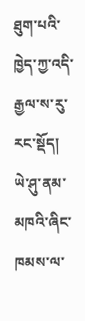ཐུག་པའི་ཁྱེད་ཀྱ་འདི་རྒྱལ་ས་རུ་རང་སྡོད།
ཡེ་ཤུ་ནམ་མཁའི་ཞིང་ཁམས་ལ་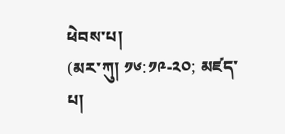ཕེབས་པ།
(མར་ཀུ། ༡༦:༡༩-༢༠; མཛད་པ།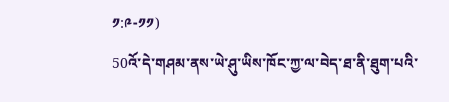༡:༩-༡༡)
50འོ་དེ་གཤམ་ནས་ཡེ་ཤུ་ཡིས་ཁོང་ཀྱ་ལ་བེད་ཐ་ནི་ཐུག་པའི་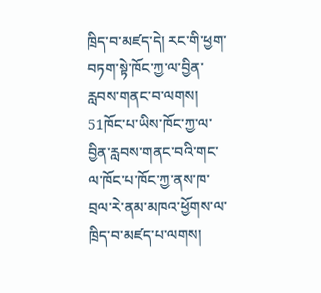ཁྲིད་བ་མཛད་དེ། རང་གི་ཕྱག་བཏག་སྟེ་ཁོང་ཀྱ་ལ་བྱིན་རླབས་གནང་བ་ལགས། 51ཁོང་པ་ཡིས་ཁོང་ཀྱ་ལ་བྱིན་རླབས་གནང་བའི་གང་ལ་ཁོང་པ་ཁོང་ཀྱ་ནས་ཁ་བྲལ་རེ་ནམ་མཁའ་ཕྱོགས་ལ་ཁྲིད་བ་མཛད་པ་ལགས།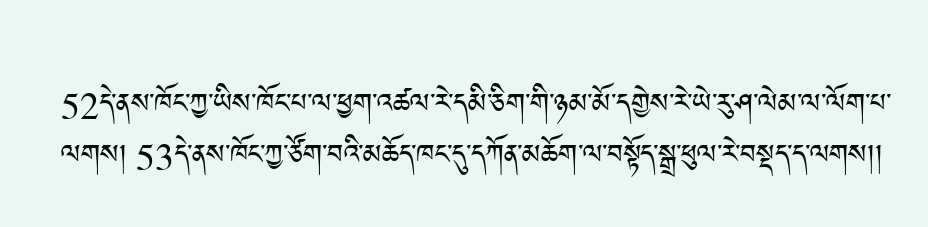52དེ་ནས་ཁོང་ཀྱ་ཡིས་ཁོང་པ་ལ་ཕྱག་འཚལ་རེ་དམི་ཅིག་གི་ཉམ་མོ་དགྱེས་རེ་ཡེ་རུ་ཤ་ལེམ་ལ་ལོག་པ་ལགས། 53དེ་ནས་ཁོང་ཀྱ་ཙོག་བའི་མཆོད་ཁང་དུ་དཀོན་མཆོག་ལ་བསྟོད་སྒྲ་ཕུལ་རེ་བསྡད་ད་ལགས།།